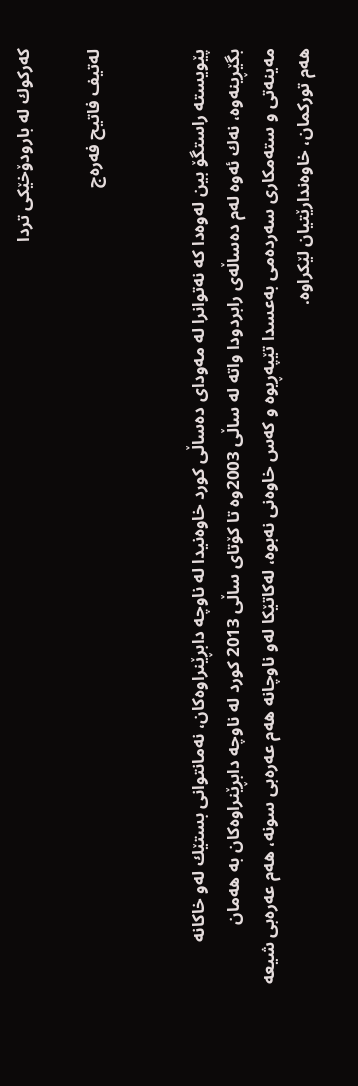كه‌ركوك له‌ بارودۆخێكی‌ تردا

له‌تیف فاتیح فه‌ره‌ج


پێویسته‌ راستگۆ بین له‌وه‌دا كه‌ نه‌توانرا له‌ مه‌ودای‌ ده‌ساڵی‌ كورد خاوه‌نیدا له‌ ناوچه‌ دابڕێنراوه‌كان، نه‌مانتوانی‌ بستێك له‌و خاكانه‌ بگێڕینه‌وه‌، نه‌ك ئه‌وه‌ له‌م ده‌ساڵه‌ی‌ رابردودا واته‌ له‌ ساڵی‌ 2003وه‌ تا كۆتای‌ ساڵی‌ 2013 كورد له‌ ناوچه‌ دابڕێنراوه‌كان به‌ هه‌مان مه‌ینه‌تی‌ و سته‌مكاری‌ سه‌رده‌می‌ به‌عسدا تێپه‌ڕیوه ‌و كه‌س خاوه‌نی‌ نه‌بوه‌، له‌كاتێكا له‌و ناوچانه‌ هه‌م عه‌ره‌بی‌ سونه‌، هه‌م عه‌ره‌بی‌ شیعه‌ هه‌م توركمان، خاوه‌ندارێتیان لێكراوه‌.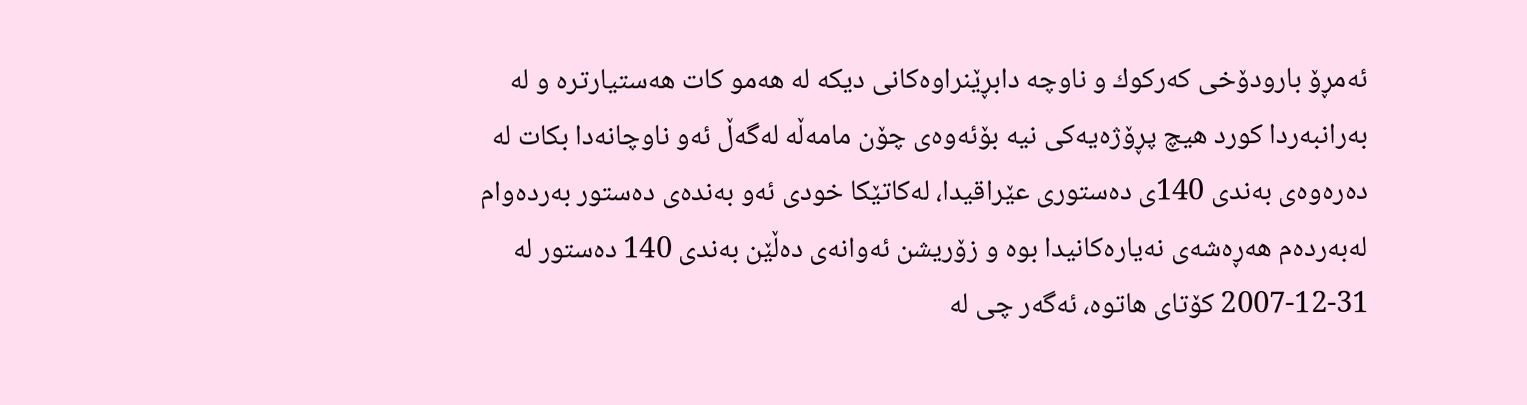ئه‌مڕۆ بارودۆخی‌ كه‌ركوك و ناوچه‌ دابڕێنراوه‌كانی‌ دیكه‌ له‌ هه‌مو كات هه‌ستیارتره‌ و له‌ به‌رانبه‌ردا كورد هیچ پڕۆژه‌یه‌كی‌ نیه‌ بۆئه‌وه‌ی‌ چۆن مامه‌ڵه‌ له‌گه‌ڵ ئه‌و ناوچانه‌دا بكات له‌ ده‌ره‌وه‌ی‌ به‌ندی‌ 140ی‌ ده‌ستوری‌ عێراقیدا، له‌كاتێكا خودی‌ ئه‌و به‌نده‌ی‌ ده‌ستور به‌رده‌وام له‌به‌رده‌م هه‌ڕه‌شه‌ی‌ نه‌یاره‌كانیدا بوه‌ و زۆریشن ئه‌وانه‌ی‌ ده‌ڵێن به‌ندی‌ 140 ده‌ستور له‌ 31-12-2007 كۆتای‌ هاتوه‌، ئه‌گه‌ر چی‌ له‌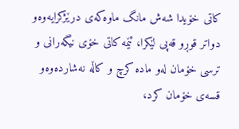كاتی‌ خۆیدا شه‌ش مانگ ماوه‌كه‌ی‌ درێژكرایه‌وه‌و دواتر قوڕو قه‌پی‌ لێكرا، ئێمه‌ كاتی‌ خۆی‌ نیگه‌رانی‌ و ترسی‌ خۆمان له‌و ماده‌ كرچ و كاڵه‌ نه‌شارده‌وه‌و قسه‌ی‌ خۆمان كرد،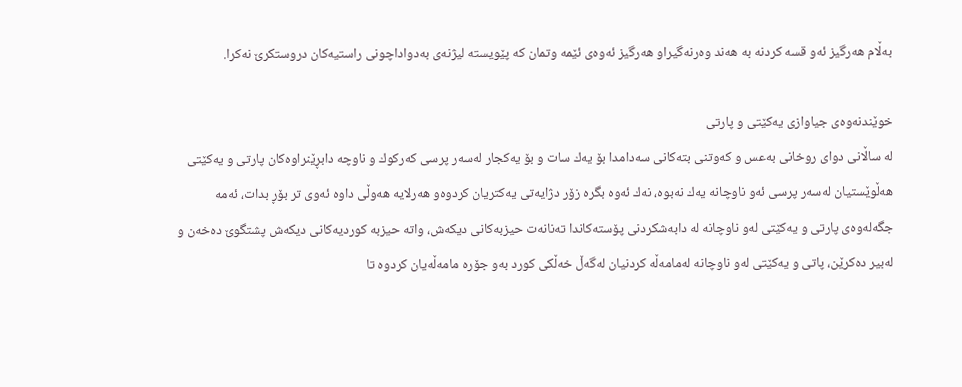به‌ڵام هه‌رگیز ئه‌و قسه‌ كردنه‌ به‌ هه‌ند وه‌رنه‌گیراو هه‌رگیز ئه‌وه‌ی‌ ئێمه‌ وتمان كه‌ پێویسته‌ لیژنه‌ی‌ به‌دواداچونی‌ راستیه‌كان دروستكرێ‌ نه‌كرا.

خوێندنه‌وه‌ی‌ جیاوازی‌ یه‌كێتی‌ و پارتی‌
له‌ ساڵانی‌ دوای‌ روخانی‌ به‌عس و كه‌وتنی‌ بته‌كانی‌ سه‌دامدا بۆ یه‌ك سات و بۆ یه‌كجار له‌سه‌ر پرسی‌ كه‌ركوك و ناوچه‌ دابڕێنراوه‌كان پارتی‌ و یه‌كێتی‌ هه‌ڵوێستیان له‌سه‌ر پرسی‌ ئه‌و ناوچانه‌ یه‌ك نه‌بوه‌، نه‌ك ئه‌وه‌ بگره‌ زۆر دژایه‌تی‌ یه‌كتریان كردوه‌و هه‌رلایه‌ هه‌وڵی‌ داوه‌ ئه‌وی‌ تر بۆڕ بدات، ئه‌مه‌ جگه‌له‌وه‌ی‌ پارتی‌ و یه‌كێتی‌ له‌و ناوچانه‌ له‌ دابه‌شكردنی‌ پۆسته‌كاندا ته‌نانه‌ت حیزبه‌كانی‌ دیكه‌ش، واته‌ حیزبه‌ كوردیه‌كانی‌ دیكه‌ش پشتگوێ‌ ده‌خه‌ن و له‌بیر ده‌كرێن، پاتی‌ و یه‌كێتی‌ له‌و ناوچانه‌ له‌مامه‌ڵه‌ كردنیان له‌گه‌ڵ خه‌ڵكی‌ كورد به‌و جۆره‌ مامه‌ڵه‌یان كردوه‌ تا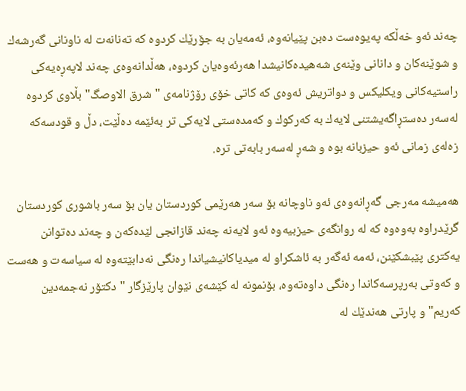چه‌ند ئه‌و خه‌ڵكه‌ په‌یوه‌ست ده‌بن پێیانه‌وه‌، ئه‌مه‌یان به‌ جۆرێك كردوه‌ كه‌ ته‌نانه‌ت له‌ ناونانی‌ گه‌رشه‌ك و شوێنه‌كان و دانانی‌ وێنه‌ی‌ شه‌هیده‌كانیشدا هه‌رئه‌وه‌یان كردوه‌، هه‌ڵدانه‌وه‌ی‌ چه‌ند لاپه‌ڕه‌یه‌كی‌ راستیه‌كانی‌ ویكلیكس و دواتریش ئه‌وه‌ی‌ كه‌ كاتی‌ خۆی‌ رۆژنامه‌ی‌ "شرق الاوصگ" بڵاوی‌ كردوه‌ له‌سه‌ر ده‌ستڕاگه‌یشتنی‌ لایه‌ك به‌ كه‌ركوك و كه‌مده‌ستی‌ لایه‌كی‌ تر به‌ئێمه‌ ده‌ڵێت، دڵ و قودسه‌كه‌ زه‌له‌ی‌ زمانی‌ ئه‌و حیزبانه‌ بوه‌ و شه‌ڕ له‌سه‌ر بابه‌تی‌ تره‌.

هه‌میشه‌ مه‌رجی‌ گه‌ڕانه‌وه‌ی‌ ئه‌و ناوچانه‌ بۆ سه‌ر هه‌رێمی‌ كوردستان یان بۆ سه‌ر باشوری‌ كوردستان گرێدراوه‌ به‌وه‌وه‌ كه‌ له‌ روانگه‌ی‌ حیزبیه‌وه‌ ئه‌و لایه‌نه‌ چه‌ند قازانجی‌ لێده‌كه‌ن و چه‌ند ده‌توانن یه‌كتری‌ پێبشكێنن، ئه‌مه‌ ئه‌گه‌ر به‌ ئاشكراو له‌ میدیاكانیشیاندا ره‌نگی‌ نه‌دابێته‌وه‌ له‌ سیاسه‌ت و هه‌ست و كه‌وتی‌ به‌رپرسه‌كاندا ره‌نگی‌ داوه‌ته‌وه‌، بۆنمونه‌ له‌ كێشه‌ی‌ نێوان پارێزگار "دكتۆر نه‌جمه‌دین كه‌ریم" و پارتی‌ هه‌ندێك له‌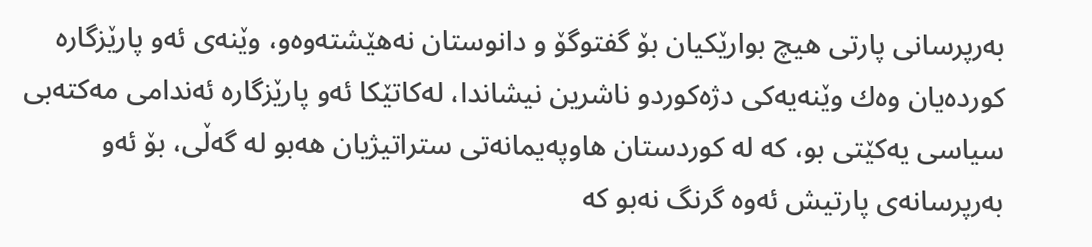به‌رپرسانی‌ پارتی‌ هیچ بوارێكیان بۆ گفتوگۆ و دانوستان نه‌هێشته‌وه‌و، وێنه‌ی‌ ئه‌و پارێزگاره‌ كورده‌یان وه‌ك وێنه‌یه‌كی‌ دژه‌كوردو ناشرین نیشاندا، له‌كاتێكا ئه‌و پارێزگاره‌ ئه‌ندامی‌ مه‌كته‌بی‌ سیاسی‌ یه‌كێتی‌ بو، كه‌ له‌ كوردستان هاوپه‌یمانه‌تی‌ ستراتیژیان هه‌بو له‌ گه‌ڵی‌، بۆ ئه‌و به‌رپرسانه‌ی‌ پارتیش ئه‌وه‌ گرنگ نه‌بو كه‌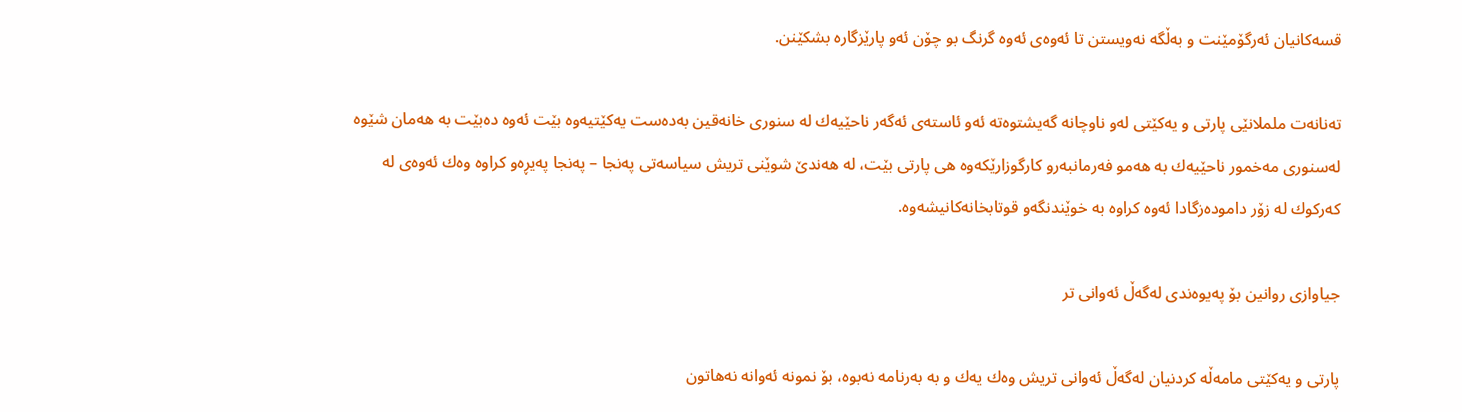قسه‌كانیان ئه‌رگۆمێنت و به‌ڵگه‌ نه‌ویستن تا ئه‌وه‌ی‌ ئه‌وه‌ گرنگ بو چۆن ئه‌و پارێزگاره‌ بشكێنن.

ته‌نانه‌ت ململانێی‌ پارتی‌ و یه‌كێتی‌ له‌و ناوچانه‌ گه‌یشتوه‌ته‌ ئه‌و ئاسته‌ی‌ ئه‌گه‌ر ناحێیه‌ك له‌ سنوری‌ خانه‌قین به‌ده‌ست یه‌كێتیه‌وه‌ بێت ئه‌وه‌ ده‌بێت به‌ هه‌مان شێوه‌ له‌سنوری‌ مه‌خمور ناحێیه‌ك به‌ هه‌مو فه‌رمانبه‌رو كارگوزارێكه‌وه‌ هی‌ پارتی‌ بێت، له‌ هه‌ندێ‌ شوێنی‌ تریش سیاسه‌تی‌ په‌نجا – په‌نجا په‌یڕه‌و كراوه‌ وه‌ك ئه‌وه‌ی‌ له‌ كه‌ركوك له‌ زۆر داموده‌زگادا ئه‌وه‌ كراوه‌ به‌ خوێندنگه‌و قوتابخانه‌كانیشه‌وه‌.

جیاوازی‌ روانین بۆ په‌یوه‌ندی‌ له‌گه‌ڵ ئه‌وانی‌ تر

پارتی‌ و یه‌كێتی‌ مامه‌ڵه‌ كردنیان له‌گه‌ڵ ئه‌وانی‌ تریش وه‌ك یه‌ك و به‌ به‌رنامه‌ نه‌بوه‌، بۆ نمونه‌ ئه‌وانه‌ نه‌هاتون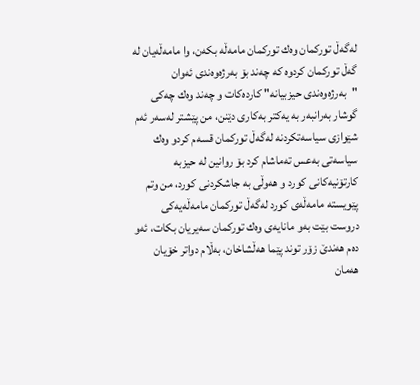له‌گه‌ڵ توركمان وه‌ك توركمان مامه‌ڵه‌ بكه‌ن، وا مامه‌ڵه‌یان له‌ گه‌ڵ توركمان كردوه‌ كه‌ چه‌ند بۆ به‌رژه‌وه‌ندی‌ ئه‌وان "به‌رژه‌وه‌ندی‌ حیزبیانه‌" كارده‌كات و چه‌ند وه‌ك چه‌كی‌ گوشار به‌رانبه‌ر به‌ یه‌كتر به‌كاری‌ دێنن، من پێشتر له‌سه‌ر ئه‌م شێوازی‌ سیاسه‌تكردنه‌ له‌گه‌ڵ توركمان قسه‌م كردو وه‌ك سیاسه‌تی‌ به‌عس ته‌ماشام كرد بۆ روانین له‌ حیزبه‌ كارتۆنیه‌كانی‌ كورد و هه‌وڵی‌ به‌ جاشكردنی‌ كورد، من وتم پێویسته‌ مامه‌ڵه‌ی‌ كورد له‌گه‌ڵ توركمان مامه‌ڵه‌یه‌كی‌ دروست بێت به‌و مانایه‌ی‌ وه‌ك توركمان سه‌یریان بكات، ئه‌و ده‌م هه‌ندێ‌ زۆر توند پێما هه‌ڵشاخان، به‌ڵام دواتر خۆیان هه‌مان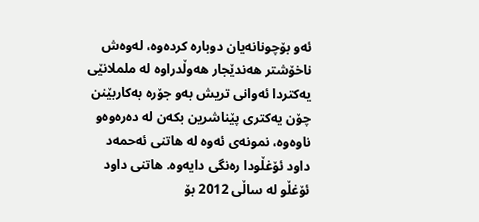ئه‌و بۆچونانه‌یان دوباره‌ كرده‌وه‌، له‌وه‌ش ناخۆشتر هه‌ندێجار هه‌وڵدراوه‌ له‌ ململانێی‌ یه‌كتردا ئه‌وانی‌ تریش به‌و جۆره‌ به‌كاربێنن چۆن یه‌كتری‌ پێناشرین بكه‌ن له‌ ده‌ره‌وه‌و ناوه‌وه‌، نمونه‌ی‌ ئه‌وه‌ له‌ هاتنی‌ ئه‌حمه‌د داود ئۆغڵودا ره‌نگی‌ دایه‌وه‌. هاتنی‌ داود ئۆغڵو له‌ ساڵی‌ 2012 بۆ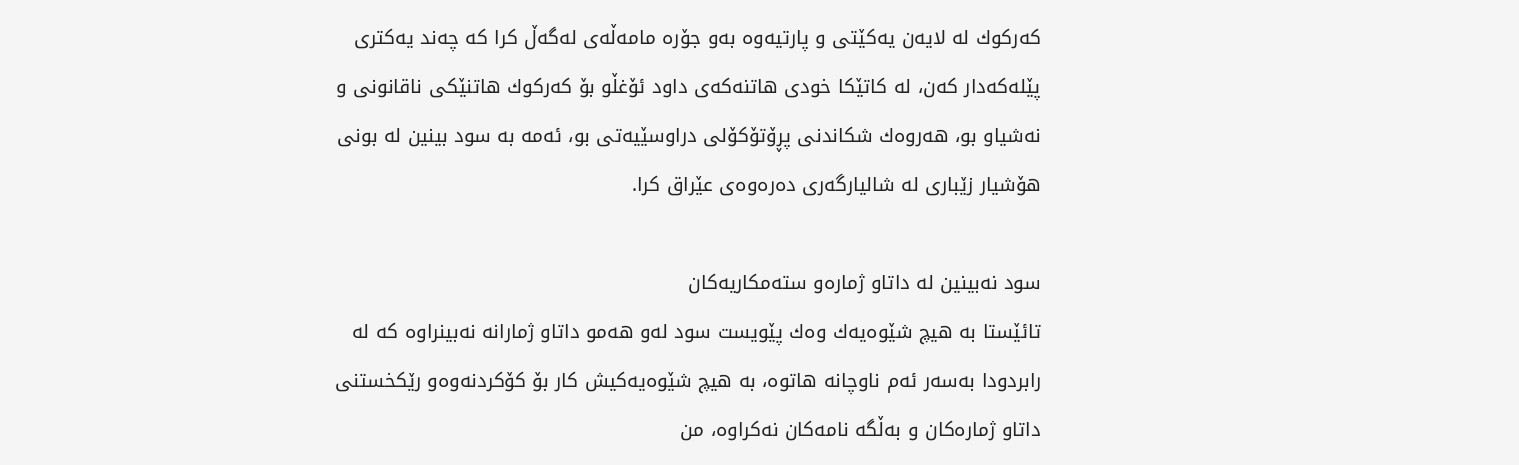كه‌ركوك له‌ لایه‌ن یه‌كێتی‌ و پارتیه‌وه‌ به‌و جۆره‌ مامه‌ڵه‌ی‌ له‌گه‌ڵ كرا كه ‌چه‌ند یه‌كتری‌ پێله‌كه‌دار كه‌ن، له‌ كاتێكا خودی‌ هاتنه‌كه‌ی‌ داود ئۆغڵو بۆ كه‌ركوك هاتنێكی‌ ناقانونی‌ و نه‌شیاو بو، هه‌روه‌ك شكاندنی‌ پڕۆتۆكۆلی‌ دراوسێیه‌تی‌ بو، ئه‌مه‌ به‌ سود بینین له‌ بونی‌ هۆشیار زێباری‌ له‌ شالیارگه‌ری‌ ده‌ره‌وه‌ی‌ عێراق كرا.

سود نه‌بینین له‌ داتاو ژماره‌و سته‌مكاریه‌كان
تائێستا به‌ هیچ شێوه‌یه‌ك وه‌ك پێویست سود له‌و هه‌مو داتاو ژمارانه‌ نه‌بینراوه‌ كه‌ له‌ رابردودا به‌سه‌ر ئه‌م ناوچانه‌ هاتوه‌، به‌ هیچ شێوه‌یه‌كیش كار بۆ كۆكردنه‌وه‌و رێكخستنی‌ داتاو ژماره‌كان و به‌ڵگه‌ نامه‌كان نه‌كراوه‌، من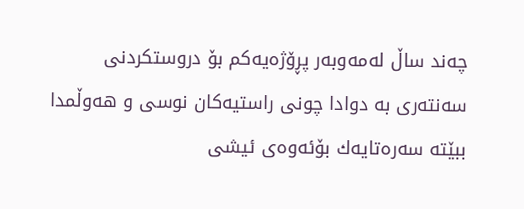چه‌ند ساڵ له‌مه‌وبه‌ر پڕۆژه‌یه‌كم بۆ دروستكردنی‌ سه‌نته‌ری‌ به‌ دوادا چونی‌ راستیه‌كان نوسی‌ و هه‌وڵمدا ببێته‌ سه‌ره‌تایه‌ك بۆئه‌وه‌ی‌ ئیشی‌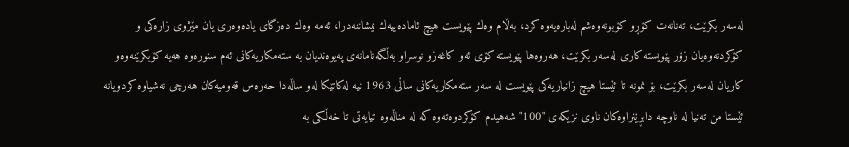له‌سه‌ر بكرێت، ته‌نانه‌ت كۆڕو كۆبونه‌وه‌شم له‌باره‌یه‌وه‌ كرد، به‌ڵام وه‌ك پێویست هیچ ئاماده‌ییه‌ك نیشاننه‌درا، ئه‌مه‌ وه‌ك ده‌زگای‌ یاده‌وه‌ری‌ یان مێژوی‌ زاره‌كی‌ و كۆكردنه‌وه‌یان زۆر پێویسته‌ كاری‌ له‌سه‌ر بكرێت، هه‌روه‌ها پێویسته‌ كۆی‌ ئه‌و كاغه‌زو نوسراو به‌ڵگه‌نامانه‌ی‌ په‌یوه‌ندیان به‌ سته‌مكاریه‌كانی‌ ئه‌م سنوره‌وه‌ هه‌یه‌ كۆبكرێنه‌وه‌و كاریان له‌سه‌ر بكرێت، بۆ نمونه‌ تا ئێستا هیچ زانیاریه‌كی‌ پێویست له‌ سه‌ر سته‌مكاریه‌كانی‌ ساڵی‌ 1963 نیه‌ له‌كاتێكا له‌و ساڵه‌دا حه‌ره‌س قه‌ومیه‌كان هه‌رچی‌ نه‌شیاوه‌ كردویانه‌ ئێستا من ته‌نیا له‌ ناوچه‌ دابڕێنراوه‌كان ناوی‌ نزیكه‌ی‌ "100" شه‌هیدم كۆكردوه‌ته‌وه‌ كه‌ له‌ مناڵه‌وه‌ تیایه‌تی‌ تا خه‌ڵكی‌ به‌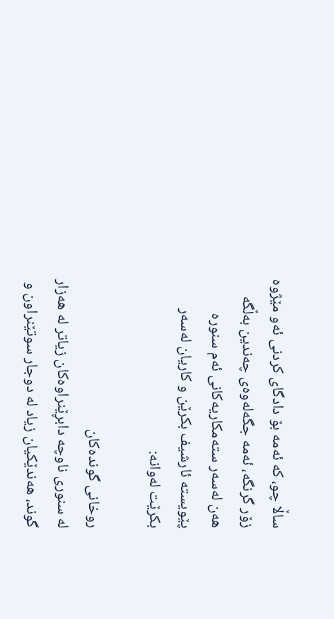ساڵا چو، كه‌ ئه‌مه‌ بۆ دادگای‌ كردنی‌ ئه‌و مێژوه‌ زۆر گرنگه‌، ئه‌مه‌ جگه‌له‌وه‌ی‌ چه‌ندین به‌ڵگه‌ هه‌ن له‌سه‌ر سته‌مكاریه‌كانی‌ ئه‌م سنوره‌ پێویسته‌ ئارشیف بكرێن و كاریان له‌سه‌ر بكرێت له‌وانه‌:

روخانی‌ گونده‌كان
له‌ سنوری‌ ناوچه‌ دابڕێنراوه‌كان زیاتر له‌ هه‌زار گوند، هه‌ندێكیان زیاد له‌ دوجار سوتێنراون و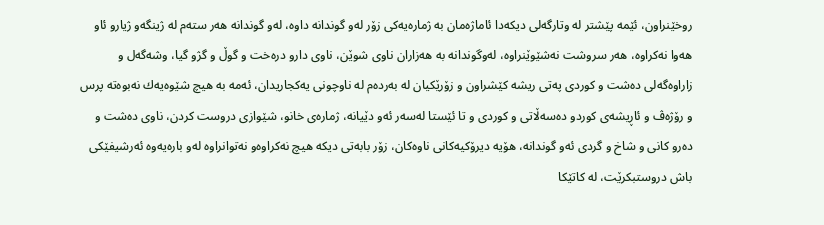روخێنراون، ئێمه‌ پێشتر له‌ وتارگه‌لی‌ دیكه‌دا ئاماژه‌مان به‌ ژماره‌یه‌كی‌ زۆر له‌و گوندانه‌ داوه‌، له‌و گوندانه‌ هه‌ر سته‌م له‌ ژینگه‌و ژیارو ئاو هه‌وا نه‌كراوه‌، هه‌ر سروشت نه‌شێوێنراوه‌، له‌وگوندانه‌ به‌ هه‌زاران ناوی‌ شوێن، ناوی‌ دارو دره‌خت و گوڵ و گژو گیا، وشه‌گه‌ل و زاراوه‌گه‌لی‌ ده‌شت و كوردی‌ په‌تی‌ ریشه‌ كێشراون و زۆرێكیان له‌ به‌رده‌م له‌ ناوچونی‌ یه‌كجاریدان، ئه‌مه‌ به‌ هیچ شێوه‌یه‌ك نه‌بوه‌ته‌ پرس و رۆژه‌ڤ و ئاڕیشه‌ی‌ كوردو ده‌سه‌ڵاتی‌ و كوردی‌ و تا ئێستا له‌سه‌ر ئه‌و دێیانه‌، ژماره‌ی‌ خانو، شێوازی‌ دروست كردن، ناوی‌ ده‌شت و ده‌رو كانی‌ و شاخ و گردی‌ ئه‌و گوندانه‌، هۆیه‌ دیرۆكیه‌كانی‌ ناوه‌كان، زۆر بابه‌تی‌ دیكه‌ هیچ نه‌كراوه‌و نه‌توانراوه‌ له‌و باره‌یه‌وه‌ ئه‌رشیفێكی‌ باش دروستبكرێت، له‌ كاتێكا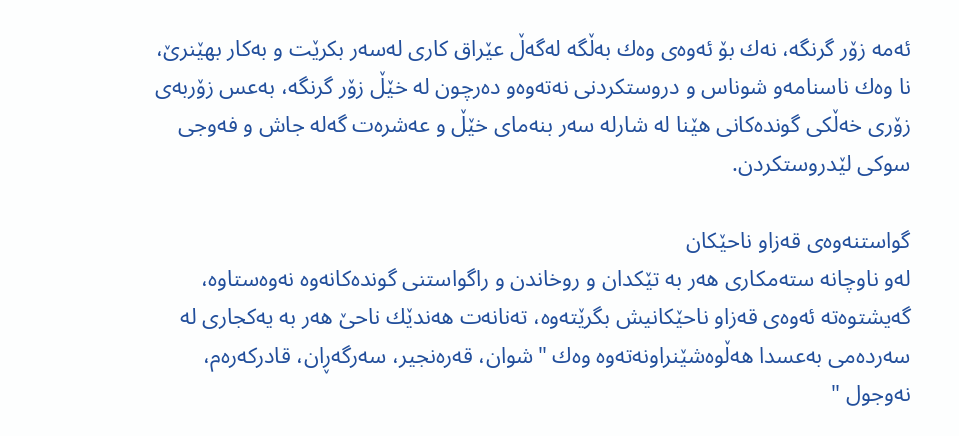ئه‌مه‌ زۆر گرنگه‌، نه‌ك بۆ ئه‌وه‌ی‌ وه‌ك به‌ڵگه‌ له‌گه‌ڵ عێراق كاری‌ له‌سه‌ر بكرێت و به‌كار بهێنرێ‌، نا وه‌ك ناسنامه‌و شوناس و دروستكردنی‌ نه‌ته‌وه‌و ده‌رچون له‌ خێڵ زۆر گرنگه‌، به‌عس زۆربه‌ی‌ زۆری‌ خه‌ڵكی‌ گونده‌كانی‌ هێنا له‌ شارله‌ سه‌ر بنه‌مای‌ خێڵ و عه‌شره‌ت گه‌له‌ جاش و فه‌وجی‌ سوكی‌ لێدروستكردن.

گواستنه‌وه‌ی‌ قه‌زاو ناحێكان
له‌و ناوچانه‌ سته‌مكاری‌ هه‌ر به‌ تێكدان و روخاندن و راگواستنی‌ گونده‌كانه‌وه‌ نه‌وه‌ستاوه‌، گه‌یشتوه‌ته‌ ئه‌وه‌ی‌ قه‌زاو ناحێكانیش بگرێته‌وه‌، ته‌نانه‌ت هه‌ندێك ناحێ‌ هه‌ر به‌ یه‌كجاری‌ له‌ سه‌رده‌می‌ به‌عسدا هه‌ڵوه‌شێنراونه‌ته‌وه‌ وه‌ك "شوان، قه‌ره‌نجیر، سه‌رگه‌ڕان، قادركه‌ره‌م، نه‌وجول "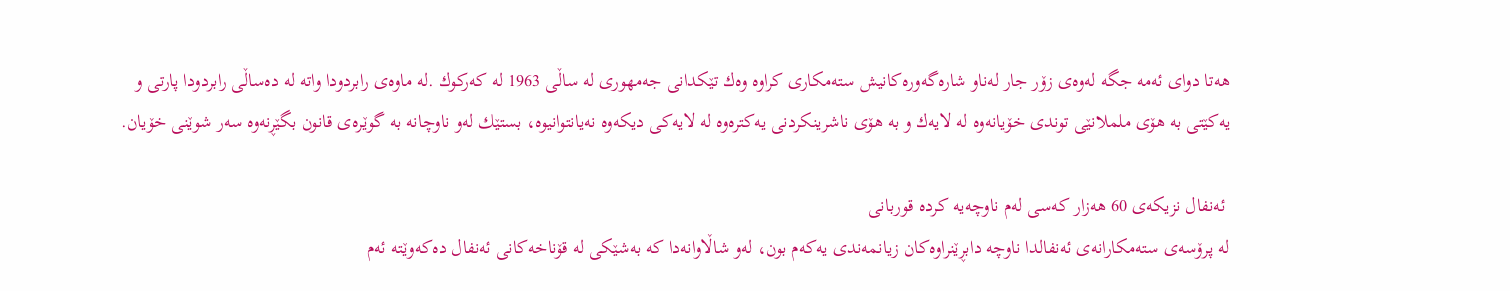هه‌تا دوای‌ ئه‌مه‌ جگه‌ له‌وه‌ی‌ زۆر جار له‌ناو شاره‌گه‌وره‌كانیش سته‌مكاری‌ كراوه‌ وه‌ك تێكدانی‌ جه‌مهوری‌ له‌ ساڵی‌ 1963 له‌ كه‌ركوك .له‌ ماوه‌ی‌ رابردودا واته‌ له‌ ده‌ساڵی‌ رابردودا پارتی‌ و یه‌كێتی‌ به‌ هۆی‌ ململانێی‌ توندی‌ خۆیانه‌وه‌ له‌ لایه‌ك و به‌ هۆی‌ ناشرینكردنی‌ یه‌كتره‌وه‌ له‌ لایه‌كی‌ دیكه‌وه‌ نه‌یانتوانیوه‌، بستێك له‌و ناوچانه‌ به‌ گوێره‌ی‌ قانون بگێڕنه‌وه‌ سه‌ر شوێنی‌ خۆیان.

 ئه‌نفال نزیكه‌ی‌ 60 هه‌زار كه‌سی‌ له‌م ناوچه‌یه‌ كرده‌ قوربانی‌
له‌ پرۆسه‌ی‌ سته‌مكارانه‌ی‌ ئه‌نفالدا ناوچه‌ دابڕێنراوه‌كان زیانمه‌ندی‌ یه‌كه‌م بون، له‌و شاڵاوانه‌دا كه‌ به‌شێكی‌ له‌ قۆناخه‌كانی‌ ئه‌نفال ده‌كه‌وێته‌ ئه‌م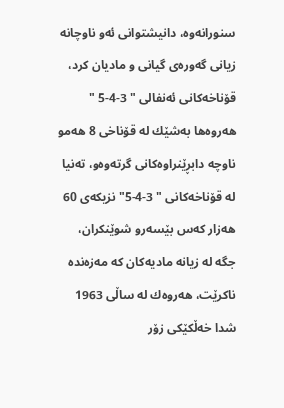سنورانه‌وه‌، دانیشتوانی‌ ئه‌و ناوچانه‌ زیانی‌ گه‌وره‌ی‌ گیانی‌ و مادیان كرد، قۆناخه‌كانی‌ ئه‌نفالی‌ " 3-4-5 " هه‌روه‌ها به‌شێك له‌ قۆناخی‌ 8 هه‌مو ناوچه‌ دابڕێنراوه‌كانی‌ گرته‌وه‌و، ته‌نیا له‌ قۆناخه‌كانی‌ " 3-4-5" نزیكه‌ی‌ 60 هه‌زار كه‌س بێسه‌رو شوێنكران، جگه‌ له‌ زیانه‌ مادیه‌كان كه‌ مه‌زه‌نده‌ ناكرێت، هه‌روه‌ك له‌ ساڵی‌ 1963 شدا خه‌ڵكێكی‌ زۆر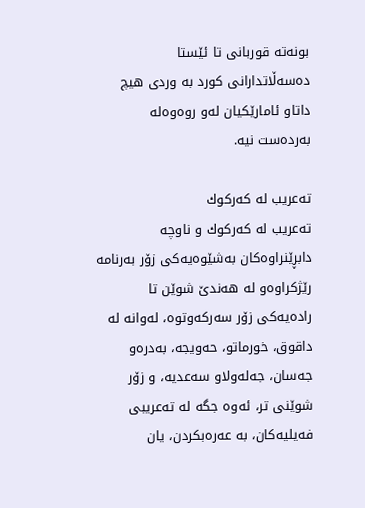بونه‌ته‌ قوربانی‌ تا ئێستا ده‌سه‌ڵاتدارانی‌ كورد به‌ وردی‌ هیچ داتاو ئامارێكیان له‌و روه‌وه‌له‌ به‌رده‌ست نیه‌.

ته‌عریب له‌ كه‌ركوك
ته‌عریب له‌ كه‌ركوك و ناوچه‌ دابڕێنراوه‌كان به‌شێوه‌یه‌كی‌ زۆر به‌رنامه‌ رێژكراوه‌و له‌ هه‌ندێ‌ شوێن تا راده‌یه‌كی‌ زۆر سه‌ركه‌وتوه‌، له‌وانه‌ له‌ داقوق، خورماتو، حه‌ویجه‌، به‌دره‌و جه‌سان، جه‌له‌ولاو سه‌عدیه‌، و زۆر شوێنی‌ تر، ئه‌وه‌ جگه‌ له‌ ته‌عریبی‌ فه‌یلیه‌كان، به‌ عه‌ره‌بكردن، یان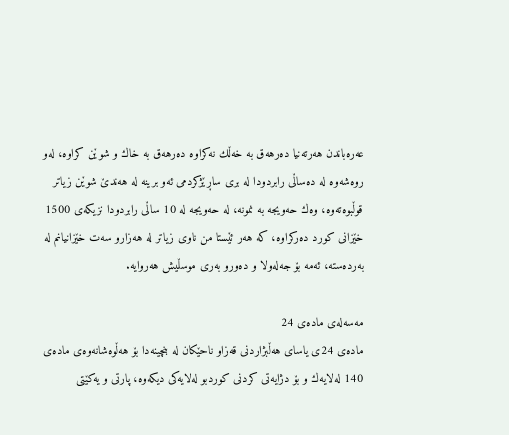عه‌ره‌باندن هه‌رته‌نیا ده‌رهه‌ق به‌ خه‌ڵك نه‌كراوه‌ ده‌رهه‌ق به‌ خاك و شوێن كراوه‌، له‌و روه‌شه‌وه‌ له‌ ده‌ساڵی‌ رابردودا له‌ بری‌ ساڕێژكردمی‌ ئه‌و برینه‌ له‌ هه‌ندێ‌ شوێن زیاتر قوڵبوه‌ته‌وه‌، وه‌ك حه‌ویجه‌ به‌ نمونه‌، له‌ حه‌ویجه‌ له‌ 10 ساڵی‌ رابردودا نزیكه‌ی‌ 1500 خێزانی‌ كورد ده‌ركراوه‌، كه‌ هه‌ر ئێستا من ناوی‌ زیاتر له‌ هه‌زارو سه‌ت خێزانیانم له‌ به‌رده‌سته‌، ئه‌مه‌ بۆ جه‌له‌ولا و ده‌ورو به‌ری‌ موسڵیش هه‌روایه‌.

مه‌سه‌له‌ی‌ ماده‌ی‌ 24
ماده‌ی‌ 24ی‌ یاسای‌ هه‌ڵبژاردنی‌ قه‌زاو ناحێكان له‌ بنچینه‌دا بۆ هه‌ڵوه‌شانه‌وه‌ی‌ ماده‌ی‌ 140 له‌لایه‌ك و بۆ دژایه‌تی‌ كردنی‌ كوردبو له‌لایه‌كی‌ دیكه‌وه‌، پارتی‌ و یه‌كێتی‌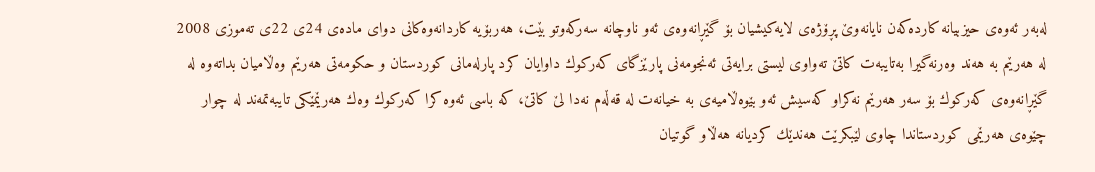له‌به‌ر ئه‌وه‌ی‌ حیزبیانه‌ كارده‌كه‌ن نایانه‌وێ‌ پڕۆژه‌ی‌ لایه‌كیشیان بۆ گێڕانه‌وه‌ی‌ ئه‌و ناوچانه‌ سه‌ركه‌وتو بێت، هه‌ربۆیه‌ كاردانه‌وه‌كانی‌ دوای‌ ماده‌ی‌ 24ی‌ 22ی‌ ته‌موزی‌ 2008 له‌ هه‌رێم به‌ هه‌ند وه‌رنه‌گیرا به‌تایبه‌ت كاتێ‌ ته‌واوی‌ لیستی‌ برایه‌تی‌ ئه‌نجومه‌نی‌ پارێزگای‌ كه‌ركوك داوایان كرد پارله‌مانی‌ كوردستان و حكومه‌تی‌ هه‌رێم وه‌ڵامیان بداته‌وه‌ له‌ گێڕانه‌وه‌ی‌ كه‌ركوك بۆ سه‌ر هه‌رێم نه‌كراو كه‌سیش ئه‌و بێوه‌ڵامیه‌ی‌ به‌ خیانه‌ت له‌ قه‌ڵه‌م نه‌دا لێ‌ كاتێ‌، كه‌ باسی‌ ئه‌وه‌ كرا كه‌ركوك وه‌ك هه‌رێمێكی‌ تایبه‌تمه‌ند له‌ چوار چێوه‌ی‌ هه‌رێمی‌ كوردستاندا چاوی‌ لێبكرێت هه‌ندێك كردیانه‌ هه‌ڵاو گوتیان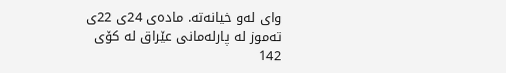وای‌ له‌و خیانه‌ته‌. ماده‌ی‌ 24ی‌ 22ی‌ ته‌موز له‌ پارله‌مانی‌ عێراق له‌ كۆی‌ 142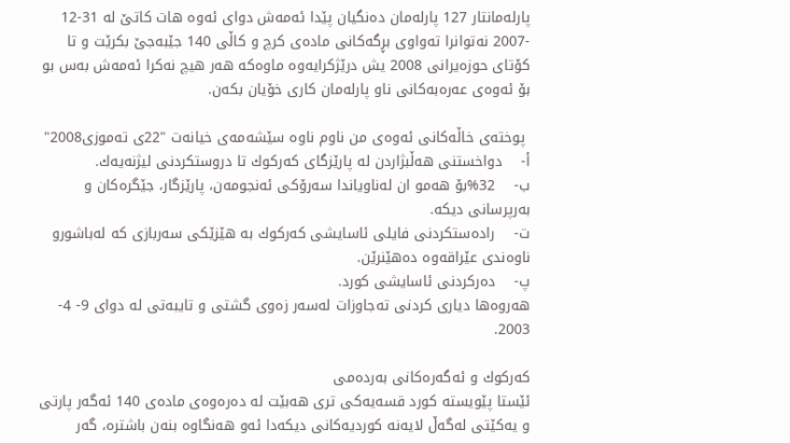پارله‌مانتار 127 پارله‌مان ده‌نگیان پێدا ئه‌مه‌ش دوای‌ ئه‌وه‌ هات كاتێ‌ له‌ 31-12 -2007 نه‌توانرا ته‌واوی‌ بڕگه‌كانی‌ ماده‌ی‌ كرچ و كاڵی‌ 140 جێبه‌جێ‌ بكرێت و تا كۆتای‌ حوزه‌یرانی‌ 2008 یش درێژكرایه‌وه‌ ماوه‌كه‌ هه‌ر هیچ نه‌كرا ئه‌مه‌ش به‌س بو بۆ ئه‌وه‌ی‌ عه‌ره‌به‌كانی‌ ناو پارله‌مان كاری‌ خۆیان بكه‌ن.

 پوخته‌ی‌ خاڵه‌كانی‌ ئه‌وه‌ی‌ من ناوم ناوه‌ سێشه‌مه‌ی‌ خیانه‌ت "22ی‌ ته‌موزی‌2008"
أ‌-    دواخستنی‌ هه‌ڵبژاردن له‌ پارێزگای‌ كه‌ركوك تا دروستكردنی‌ لیژنه‌یه‌ك.
ب‌-    32%بۆ هه‌مو ان له‌ناویاندا سه‌رۆكی‌ ئه‌نجومه‌ن، پارێزگار، جێگره‌كان و به‌رپرسانی‌ دیكه‌.
ت‌-    راده‌ستكردنی‌ فایلی‌ ئاسایشی‌ كه‌ركوك به‌ هێزێكی‌ سه‌ربازی‌ كه‌ له‌باشورو ناوه‌ندی‌ عێراقه‌وه‌ ده‌هێنرێن.
پ‌-    ده‌ركردنی‌ ئاسایشی‌ كورد.
هه‌روه‌ها دیاری‌ كردنی‌ ته‌جاوزات له‌سه‌ر زه‌وی‌ گشتی‌ و تایبه‌تی‌ له‌ دوای‌ 9- 4- 2003.

كه‌ركوك و ئه‌گه‌ره‌كانی‌ به‌رده‌می‌
ئێستا پێویسته‌ كورد قسه‌یه‌كی‌ تری‌ هه‌بێت له‌ ده‌ره‌وه‌ی‌ ماده‌ی‌ 140 ئه‌گه‌ر پارتی‌ و یه‌كێتی‌ له‌گه‌ڵ لایه‌نه‌ كوردیه‌كانی‌ دیكه‌دا ئه‌و هه‌نگاوه‌ بنه‌ن باشتره‌، گه‌ر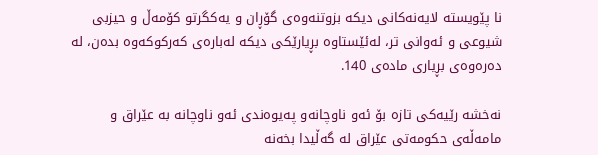نا پێویسته‌ لایه‌نه‌كانی‌ دیكه‌ بزوتنه‌وه‌ی‌ گۆڕان و یه‌كگرتو كۆمه‌ڵ و حیزبی‌ شیوعی‌ و ئه‌وانی‌ تر، له‌ئێستاوه‌ بڕیارێكی‌ دیكه‌ له‌باره‌ی‌ كه‌ركوكه‌وه‌ بده‌ن، له‌ ده‌ره‌وه‌ی‌ بڕیاری‌ ماده‌ی‌ 140.

نه‌خشه‌ رێیه‌كی‌ تازه‌ بۆ ئه‌و ناوچانه‌و په‌یوه‌ندی‌ ئه‌و ناوچانه‌ به‌ عێراق و مامه‌ڵه‌ی‌ حكومه‌تی‌ عێراق له‌ گه‌ڵیدا بخه‌نه‌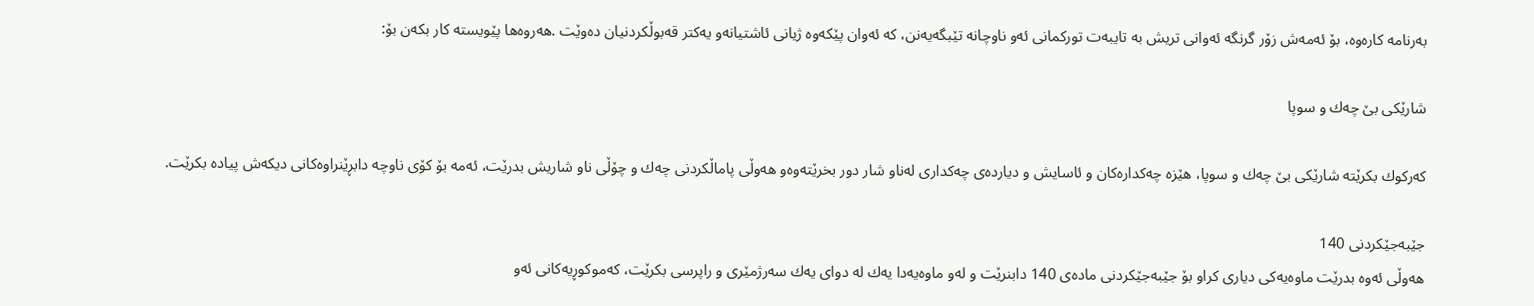به‌رنامه‌ كاره‌وه‌، بۆ ئه‌مه‌ش زۆر گرنگه‌ ئه‌وانی‌ تریش به‌ تایبه‌ت توركمانی‌ ئه‌و ناوچانه‌ تێبگه‌یه‌نن، كه‌ ئه‌وان پێكه‌وه‌ ژیانی‌ ئاشتیانه‌و یه‌كتر قه‌بوڵكردنیان ده‌وێت .هه‌روه‌ها پێویسته‌ كار بكه‌ن بۆ:

شارێكی‌ بێ چه‌ك و سوپا

كه‌ركوك بكرێته‌ شارێكی‌ بێ چه‌ك و سوپا، هێزه‌ چه‌كداره‌كان و ئاسایش و دیارده‌ی‌ چه‌كداری‌ له‌ناو شار دور بخرێته‌وه‌و هه‌وڵی‌ پاماڵكردنی‌ چه‌ك و چۆڵی‌ ناو شاریش بدرێت، ئه‌مه‌ بۆ كۆی‌ ناوچه‌ دابڕێنراوه‌كانی‌ دیكه‌ش پیاده‌ بكرێت.

جێبه‌جێكردنی‌ 140
هه‌وڵی‌ ئه‌وه‌ بدرێت ماوه‌یه‌كی‌ دیاری‌ كراو بۆ جێبه‌جێكردنی‌ ماده‌ی‌ 140 دابنرێت و له‌و ماوه‌یه‌دا یه‌ك له‌ دوای‌ یه‌ك سه‌رژمێری‌ و راپرسی‌ بكرێت، كه‌موكوڕیه‌كانی‌ ئه‌و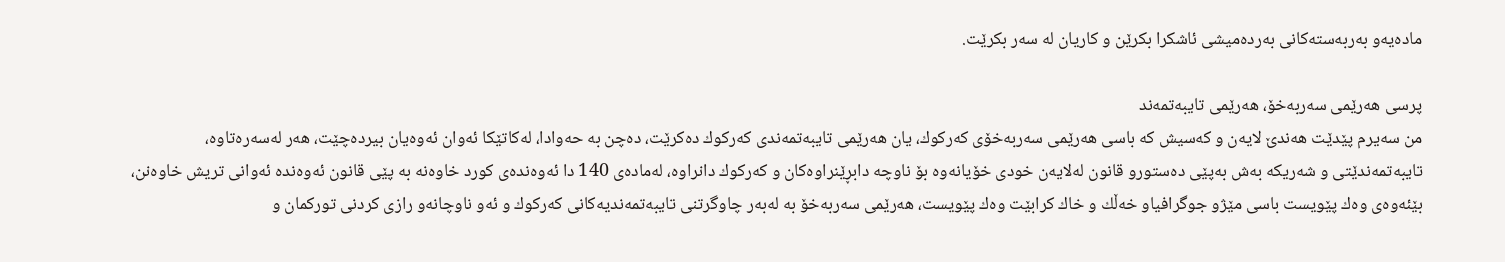ماده‌یه‌و به‌ربه‌سته‌كانی‌ به‌رده‌میشی‌ ئاشكرا بكرێن و كاریان له‌ سه‌ر بكرێت.

پرسی‌ هه‌رێمی‌ سه‌ربه‌خۆ، هه‌رێمی‌ تایبه‌تمه‌ند
من سه‌یرم پێدێت هه‌ندێ‌ لایه‌ن و كه‌سیش كه‌ باسی‌ هه‌رێمی‌ سه‌ربه‌خۆی‌ كه‌ركوك، یان هه‌رێمی‌ تایبه‌تمه‌ندی‌ كه‌ركوك ده‌كرێت، ده‌چن به‌ حه‌وادا، له‌كاتێكا ئه‌وان ئه‌وه‌یان بیرده‌چێت، هه‌ر له‌سه‌ره‌تاوه‌، تایبه‌تمه‌ندێتی‌ و شه‌ریكه‌ به‌ش به‌پێی‌ ده‌ستورو قانون له‌لایه‌ن خودی‌ خۆیانه‌وه‌ بۆ ناوچه‌ دابڕێنراوه‌كان و كه‌ركوك دانراوه‌، له‌ماده‌ی‌ 140 دا ئه‌وه‌نده‌ی‌ كورد خاوه‌نه‌ به‌ پێی‌ قانون ئه‌وه‌نده‌ ئه‌وانی‌ تریش خاوه‌نن، بێئه‌وه‌ی‌ وه‌ك پێویست باسی‌ مێژو جوگرافیاو خه‌ڵك و خاك كرابێت وه‌ك پێویست، هه‌رێمی‌ سه‌ربه‌خۆ به‌ له‌به‌ر چاوگرتنی‌ تایبه‌تمه‌ندیه‌كانی‌ كه‌ركوك و ئه‌و ناوچانه‌و رازی‌ كردنی‌ توركمان و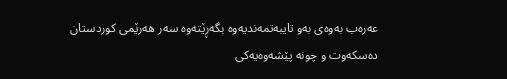عه‌ره‌ب به‌وه‌ی‌ به‌و تایبه‌تمه‌ندیه‌وه‌ بگه‌ڕێته‌وه‌ سه‌ر هه‌رێمی‌ كوردستان ده‌سكه‌وت و چونه‌ پێشه‌وه‌یه‌كی‌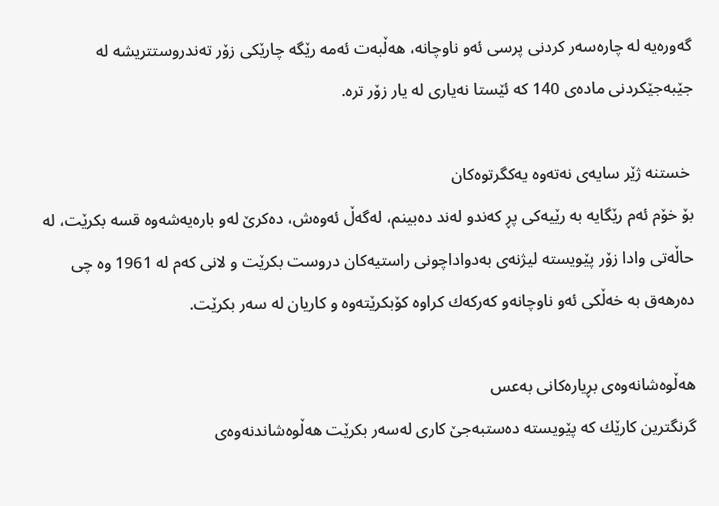گه‌وره‌یه‌ له‌ چاره‌سه‌ر كردنی‌ پرسی‌ ئه‌و ناوچانه‌، هه‌ڵبه‌ت ئه‌مه‌ رێگه‌ چارێكی‌ زۆر ته‌ندروستتریشه‌ له‌ جێبه‌جێكردنی‌ ماده‌ی‌ 140 كه‌ ئێستا نه‌یاری‌ له‌ یار زۆر تره‌.

 خستنه‌ ژێر سایه‌ی‌ نه‌ته‌وه‌ یه‌كگرتوه‌كان
بۆ خۆم ئه‌م رێگایه‌ به‌ رێیه‌كی‌ پڕ كه‌ندو له‌ند ده‌بینم، له‌گه‌ڵ ئه‌وه‌ش، ده‌كرێ‌ له‌و باره‌یه‌شه‌وه‌ قسه‌ بكرێت، له‌ حاڵه‌تی‌ وادا زۆر پێویسته‌ لیژنه‌ی‌ به‌دواداچونی‌ راستیه‌كان دروست بكرێت و لانی‌ كه‌م له‌ 1961 وه‌ چی‌ ده‌رهه‌ق به‌ خه‌ڵكی‌ ئه‌و ناوچانه‌و كه‌ركه‌ك كراوه‌ كۆبكرێته‌وه‌ و كاریان له‌ سه‌ر بكرێت.

هه‌ڵوه‌شانه‌وه‌ی‌ بڕیاره‌كانی‌ به‌عس
گرنگترین كارێك كه‌ پێویسته‌ ده‌ستبه‌جێ‌ كاری‌ له‌سه‌ر بكرێت هه‌ڵوه‌شاندنه‌وه‌ی‌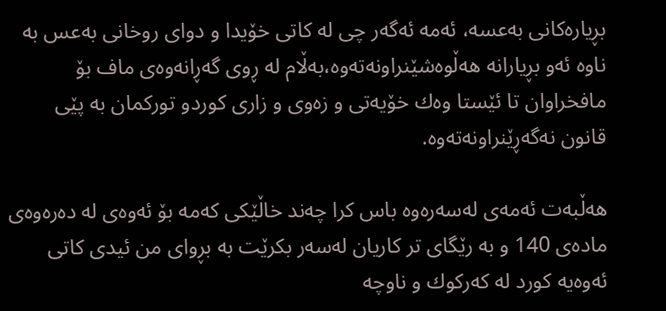بڕیاره‌كانی‌ به‌عسه‌، ئه‌مه‌ ئه‌گه‌ر چی‌ له‌ كاتی‌ خۆیدا و دوای‌ روخانی‌ به‌عس به‌ ناوه‌ ئه‌و بڕیارانه‌ هه‌ڵوه‌شێنراونه‌ته‌وه‌،به‌ڵام له‌ ڕوی‌ گه‌ڕانه‌وه‌ی‌ ماف بۆ مافخراوان تا ئێستا وه‌ك خۆیه‌تی‌ و زه‌وی‌ و زاری‌ كوردو توركمان به‌ پێی‌ قانون نه‌گه‌ڕێنراونه‌ته‌وه.

هه‌ڵبه‌ت ئه‌مه‌ی‌ له‌سه‌ره‌وه‌ باس كرا چه‌ند خاڵێكی‌ كه‌مه‌ بۆ ئه‌وه‌ی‌ له‌ ده‌ره‌وه‌ی‌ ماده‌ی‌ 140 و به‌ رێگای‌ تر كاریان له‌سه‌ر بكرێت به‌ بڕوای‌ من ئیدی‌ كاتی‌ ئه‌وه‌یه‌ كورد له‌ كه‌ركوك و ناوچه‌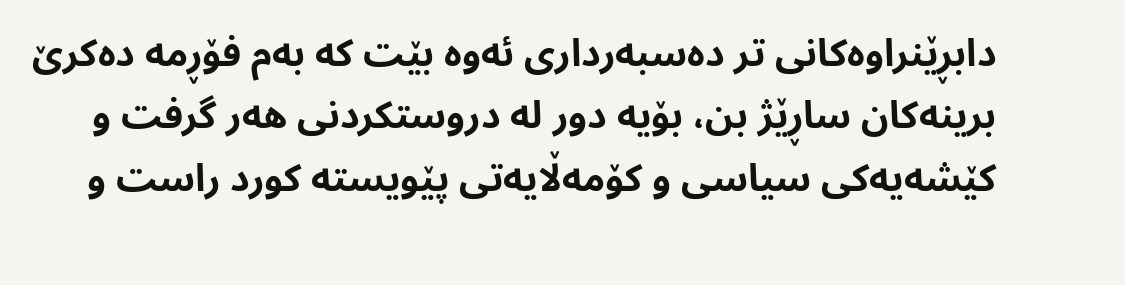دابڕێنراوه‌كانی‌ تر ده‌سبه‌رداری‌ ئه‌وه‌ بێت كه‌ به‌م فۆڕمه‌ ده‌كرێ‌ برینه‌كان ساڕێژ بن، بۆیه‌ دور له‌ دروستكردنی‌ هه‌ر گرفت و كێشه‌یه‌كی‌ سیاسی‌ و كۆمه‌ڵایه‌تی‌ پێویسته‌ كورد راست و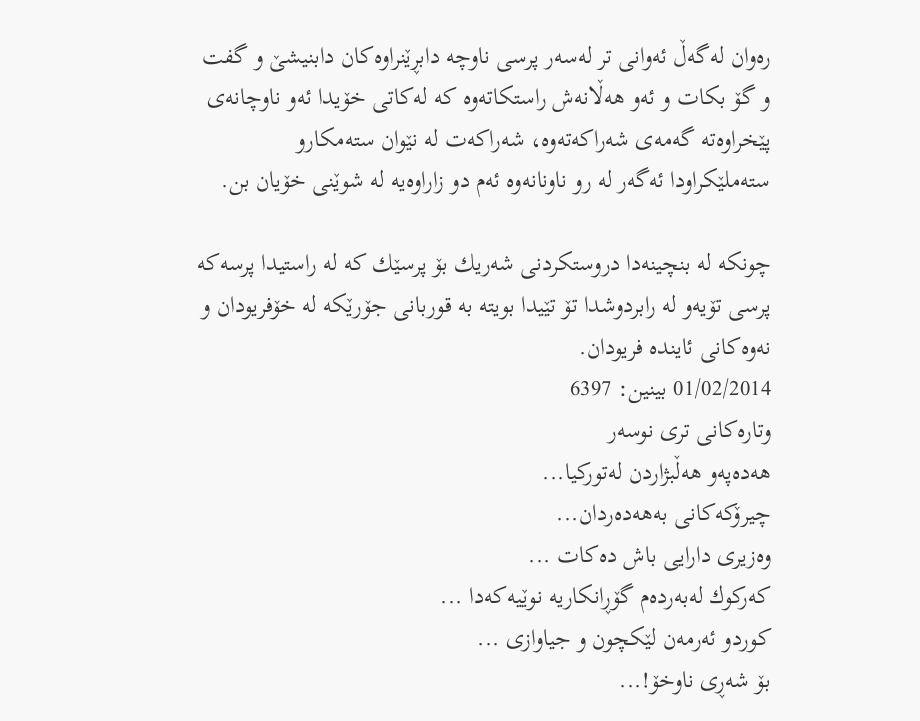ره‌وان له‌گه‌ڵ ئه‌وانی‌ تر له‌سه‌ر پرسی‌ ناوچه‌ دابڕێنراوه‌كان دابنیشێ‌ و گفت و گۆ بكات و ئه‌و هه‌ڵانه‌ش راستكاته‌وه‌ كه‌ له‌كاتی‌ خۆیدا ئه‌و ناوچانه‌ی‌ پێخراوه‌ته‌ گه‌مه‌ی‌ شه‌راكه‌ته‌وه‌، شه‌راكه‌ت له‌ نێوان سته‌مكارو سته‌ملێكراودا ئه‌گه‌ر له‌ رو ناونانه‌وه‌ ئه‌م دو زاراوه‌یه‌ له‌ شوێنی‌ خۆیان بن.

چونكه‌ له‌ بنچینه‌دا دروستكردنی‌ شه‌ریك بۆ پرسێك كه‌ له‌ راستیدا پرسه‌كه‌ پرسی‌ تۆیه‌و له‌ رابردوشدا تۆ تێیدا بویته‌ به‌ قوربانی‌ جۆرێكه‌ له‌ خۆفریودان و نه‌وه‌كانی‌ ئاینده‌ فریودان.
01/02/2014 بینین: 6397
وتاره‌کانی تری نوسه‌ر
هەدەپەو هه‌ڵبژاردن‌ لەتوركیا...
چیرۆكه‌كانی‌ به‌هه‌ده‌ردان...
وه‌زیری‌ دارایی‌ باش ده‌كات ...
كه‌ركوك له‌به‌رده‌م گۆڕانكاریه‌ نوێیه‌كه‌دا ...
كوردو ئه‌رمه‌ن لێكچون و جیاوازی ...
بۆ شه‌ڕی‌ ناوخۆ!...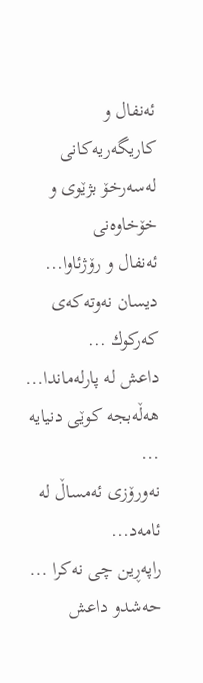ئه‌نفال و كاریگه‌ریه‌كانی‌ له‌سه‌رخۆ بژێوی‌ و خۆخاوه‌نی‌
ئه‌نفال و رۆژئاوا...
دیسان نه‌وته‌كه‌ی كه‌ركوك ...
داعش له‌ پارله‌ماندا...
هه‌ڵه‌بجه‌ كوێی دنیایه‌ ...
نه‌ورۆزی ئه‌مساڵ له‌ ئامه‌د...
راپه‌ڕین چی‌ نه‌كرا ...
حه‌شدو داعش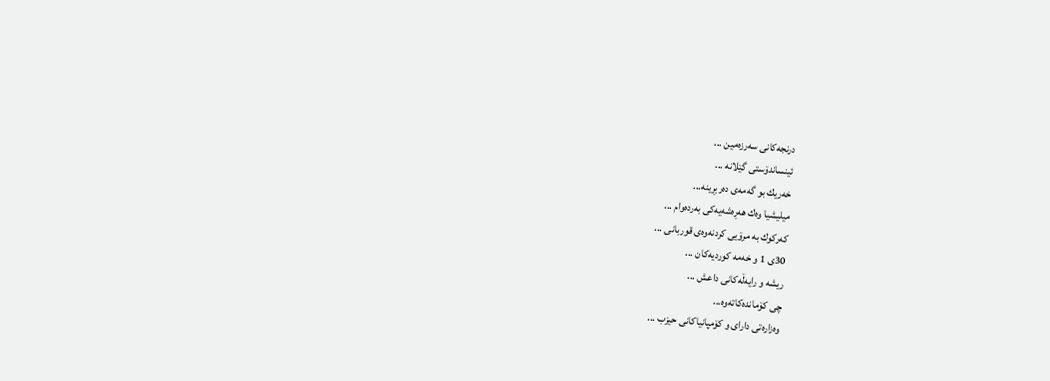درنجه‌كانی سه‌رزه‌مین ...
ئینساندۆستی گێلانه‌ ...
خه‌ریك بو گه‌مه‌ی ده‌ربڕینه‌...
میلیشیا وه‌ك هه‌ڕه‌شه‌یه‌كی به‌رده‌وام ...
كه‌ركوك به‌ مرۆیی كردنه‌وه‌ی قوربانی ...
30ی 1 و خه‌مه‌ كوردیه‌كان ...
ریشه‌ و رایه‌ڵه‌كانی داعش ...
چی كۆمانده‌كاته‌وه‌...
وه‌زاره‌تی‌ دارای‌ و كۆمپانیاكانی‌ حیزب ...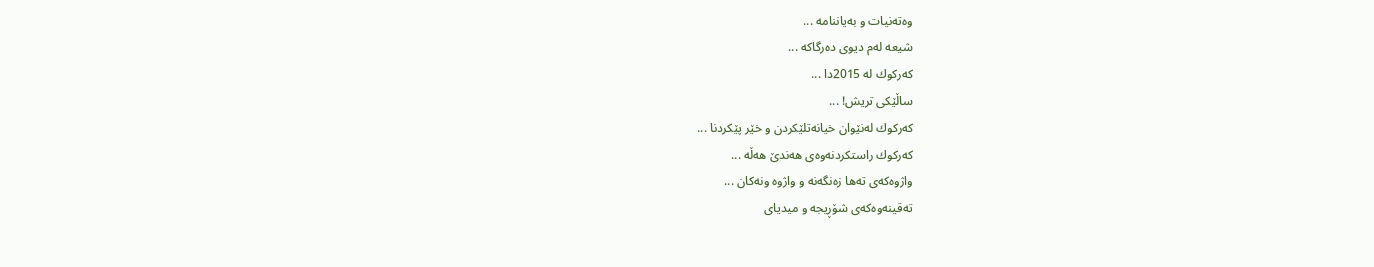وه‌ته‌نیات و به‌یاننامه‌ ...
شیعه‌ له‌م دیوی‌ ده‌رگاكه‌ ...
كه‌ركوك له‌ 2015دا ...
ساڵێكی‌ تریش! ...
كه‌ركوك له‌نێوان خیانه‌تلێكردن و خێر پێكردنا ...
كه‌ركوك راستكردنه‌وه‌ی‌ هه‌ندێ‌ هه‌ڵه‌ ...
واژوه‌كه‌ی ته‌ها زه‌نگه‌نه‌ و واژوه‌ ونه‌كان ...
ته‌قینه‌وه‌كه‌ی‌ شۆڕیجه ‌و میدیای‌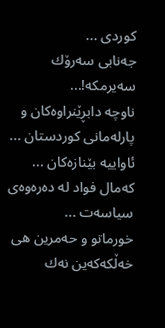كوردی‌ ...
جه‌نابی سه‌رۆك سه‌یرمكه‌!...
ناوچه‌ دابڕێنراوه‌كان و پارله‌مانی‌ كوردستان ...
ئاواییه‌ بێنازه‌كان ...
كه‌مال فواد له‌ ده‌ره‌وه‌ی‌ سیاسه‌ت ...
خورماتو و حه‌مرین هی‌ خه‌ڵكه‌كه‌ین نه‌ك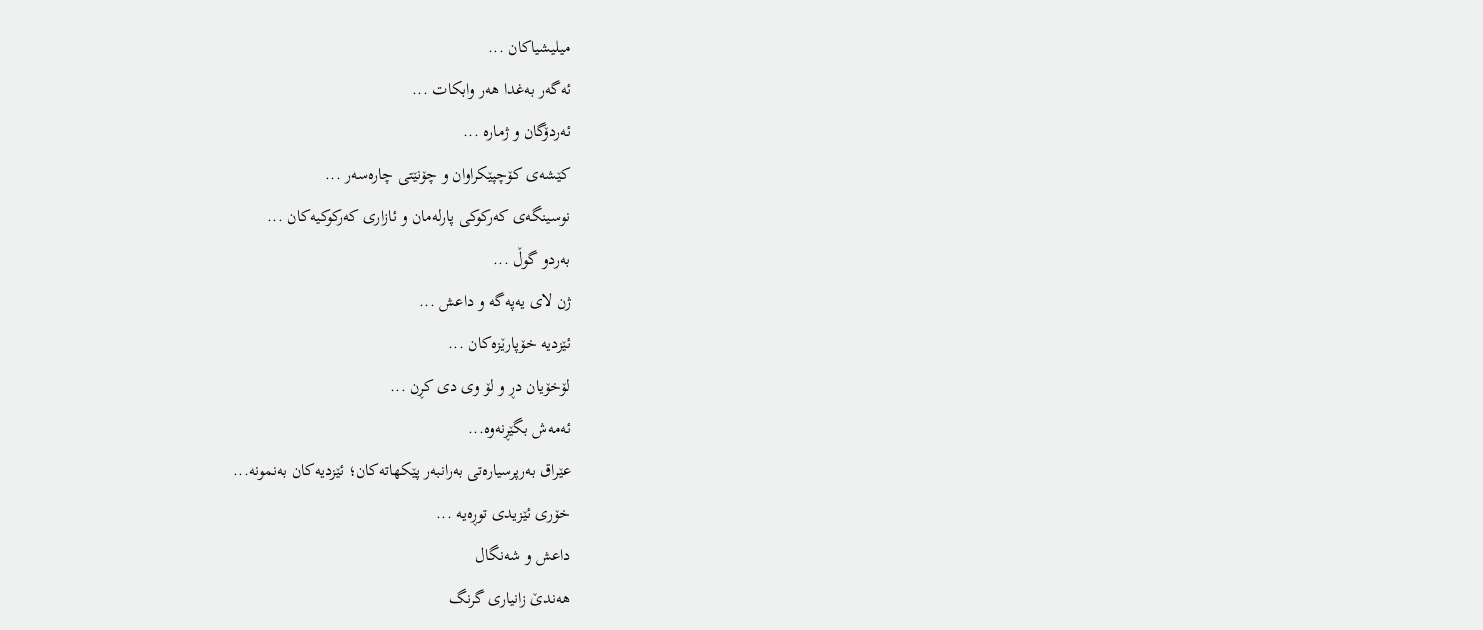میلیشیاكان ...
ئه‌گه‌ر به‌غدا هه‌ر وابكات ...
ئه‌ردۆگان و ژماره‌ ...
كێشه‌ی‌ كۆچپێكراوان و چۆنێتی‌ چاره‌سه‌ر ...
نوسینگه‌ی‌ كه‌ركوكی‌ پارله‌مان و ئازاری‌ كه‌ركوكیه‌كان ...
به‌ردو گوڵ ...
ژن لای‌ یه‌په‌گه‌ و داعش ...
ئێزدیه‌ خۆپارێزه‌كان ...
لۆخۆیان دڕ و لۆ وی‌ دی‌ كڕن ...
ئه‌مه‌ش بگێڕنه‌وه‌...
عێراق به‌رپرسیاره‌تی‌ به‌رانبه‌ر پێكهاته‌كان؛ ئێزدیه‌كان به‌نمونه‌...
خۆری‌ ئێزیدی‌ توڕه‌یه‌ ...
داعش و شه‌نگال
هه‌ندێ‌ زانیاری‌ گرنگ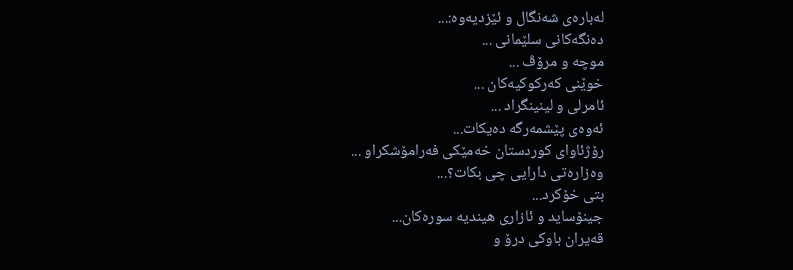له‌باره‌ی‌ شه‌نگال و ئێزدیه‌وه‌:...
ده‌نگه‌كانی‌ سلێمانی‌ ...
موچه‌ و مرۆڤ ...
خوێنی‌ كه‌ركوكیه‌كان ...
ئامرلی‌ و لینینگراد ...
ئه‌وه‌ی‌ پێشمه‌رگه‌ ده‌یكات...
رۆژئاوای‌ كوردستان خه‌مێكی‌ فه‌رامۆشكراو ...
وه‌زاره‌تی‌ دارایی‌ چی‌ بكات؟...
بتی‌ خۆكرد...
جینۆساید و ئازاری‌ هیندیه‌ سوره‌كان...
قه‌یران باوكی‌ درۆ و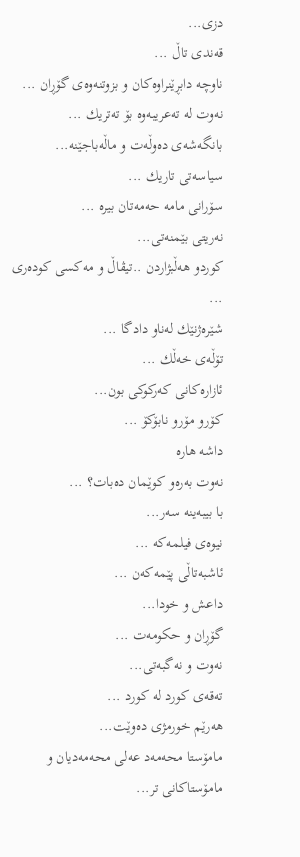دزی‌...
قه‌ندی‌ تاڵ ...
ناوچه‌ دابڕێنراوه‌كان و بزوتنه‌وه‌ی‌ گۆڕان ...
نه‌وت له‌ ته‌عریبه‌وه‌ بۆ ته‌تریك ...
بانگه‌شه‌ی‌ ده‌وڵه‌ت و ماڵه‌باجێنه‌...
سیاسه‌تی‌ تاریك ...
سۆرانی‌ مامه‌ حه‌مه‌تان بیره‌ ...
نه‌ریتی‌ بێمنه‌تی‌...
كوردو هه‌ڵبژاردن ..تیڤاڵ و مه‌كسی‌ كوده‌ری‌ ...
شێره‌ژنێك له‌ناو دادگا ...
تۆڵه‌ی‌ خه‌ڵك ...
ئازاره‌كانی‌ كه‌ركوكی‌ بون...
كۆرو مۆرو نابۆكۆ ...
داشه‌ هاره‌
نه‌وت به‌ره‌و كوێمان ده‌بات؟ ...
با بیبه‌ینه‌ سه‌ر...
نیوه‌ی‌ فیلمه‌كه‌ ...
ئاشبه‌تاڵی‌ پێمه‌كه‌ن ...
داعش و خودا...
گۆڕان و حكو‌مه‌ت ...
نه‌وت و نه‌گبه‌تی‌...
ته‌قه‌ی‌ كورد له‌ كورد ...
هه‌رێم خورمژی‌ ده‌وێت...
مامۆستا محه‌مه‌د عه‌لی‌ محه‌مه‌دیان و مامۆستاكانی‌ تر...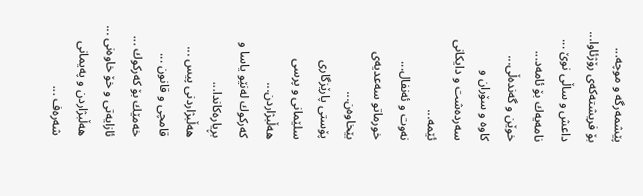پێشمه‌رگه‌ و موچه‌...
بۆ فریشته‌كه‌ی‌ رۆژئاوا...
داعش و ساڵی‌ نوێ‌ ...
نامه‌یه‌ك بۆ ئامه‌د...
خوێن و گه‌نده‌ڵی‌...
كاوه‌ و سۆران و سه‌رده‌شت و دایكانی‌ ئێمه‌...
نه‌وت و ئه‌نفال...
خورماتو سه‌عدیه‌ی‌ بێخاوه‌ن...
پۆستی‌ پارێزگاری‌ سلێمانی‌ و پرسی‌ هه‌ڵبژاردن...
كه‌ركوك له‌نێو یاسا و بڕیاره‌كاندا...
هه‌ڵبژاردنی‌ پیس ...
قامچی‌ و قانون ...
خه‌مێك بۆ كه‌ركوك ...
ئازایه‌تی‌ و خۆ خاوه‌نی‌ ...
هه‌ڵبژاردن و په‌یمانی‌ شه‌ره‌ف ...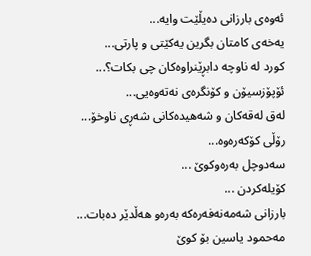ئه‌وه‌ی‌ بارزانی‌ ده‌یڵێت وایه‌...
یه‌خه‌ی‌ كامتان بگرین یه‌كێتی‌ و پارتی‌...
كورد له‌ ناوچه‌ دابڕێنراوه‌كان چی‌ بكات؟...
ئۆپۆزسیۆن و كۆنگره‌ی‌ نه‌ته‌وه‌یی‌...
له‌ق له‌قه‌كان و شه‌هیده‌كانی‌ شه‌ڕی‌ ناوخۆ...
رۆڵی‌ كۆكه‌ره‌وه‌...
سه‌دوچل به‌ره‌وكوێ‌ ...
كۆیله‌كردن ...
بارزانی‌ شه‌مه‌نه‌فه‌ره‌كه‌ به‌ره‌و هه‌ڵدێر ده‌بات...
مه‌حمود یاسین بۆ كوێ‌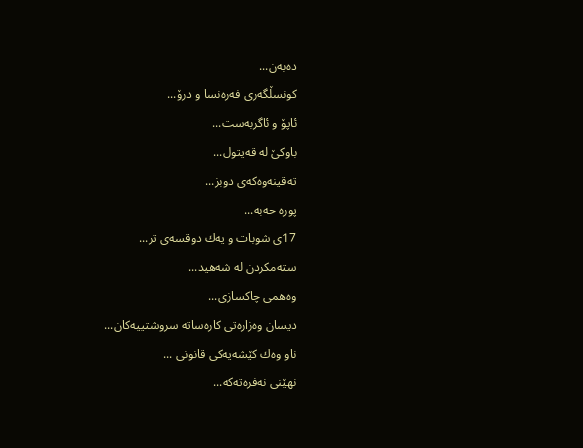ده‌به‌ن...
كونسڵگه‌ری‌ فه‌ره‌نسا و درۆ...
ئاپۆ و ئاگربه‌ست...
باوكێ‌ له‌ قه‌یتول...
ته‌قینه‌وه‌كه‌ی‌ دوبز...
پوره‌ حه‌به‌...
17ی‌ شوبات و یه‌ك دوقسه‌ی‌ تر...
سته‌مكردن له‌ شه‌هید...
وه‌همی‌ چاكسازی‌...
دیسان وه‌زاره‌تی‌ كاره‌ساته‌ سروشتییه‌كان...
ناو وه‌ك كێشه‌یه‌كی‌ قانونی‌ ...
نهێنی‌ نه‌فره‌ته‌كه‌...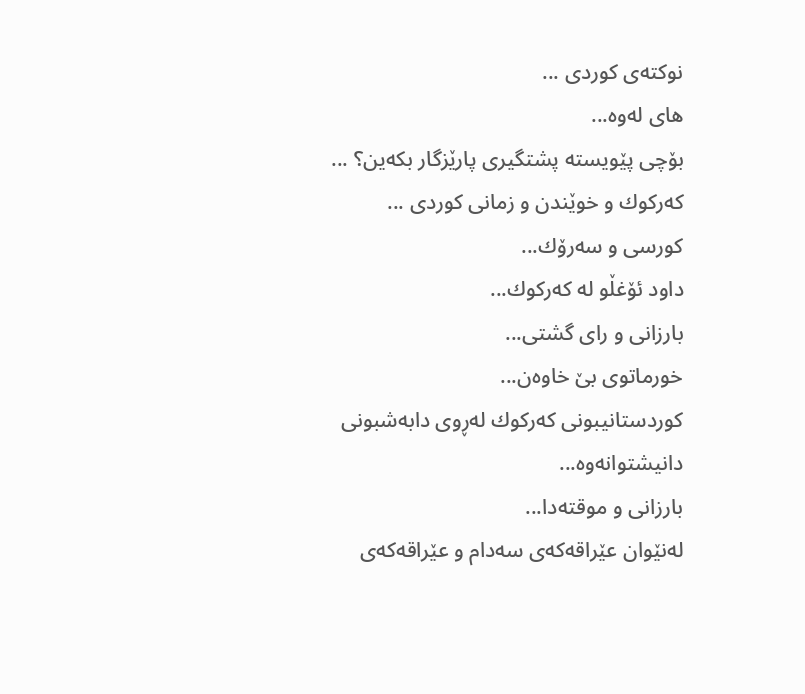نوكته‌ی‌ كوردی‌ ...
های‌ له‌وه‌...
بۆچی‌ پێویسته‌ پشتگیری‌ پارێزگار بكه‌ین؟ ...
كه‌ركوك و خوێندن و زمانی‌ كوردی‌ ...
كورسی‌ و سه‌رۆك...
داود ئۆغڵو له‌ كه‌ركوك...
بارزانی‌ و رای‌ گشتی‌...
خورماتوی‌ بێ‌ خاوه‌ن...
كوردستانیبونی كه‌ركوك له‌ڕوی دابه‌شبونی دانیشتوانه‌وه‌...
بارزانی و موقته‌دا...
لەنێوان عێراقەكەی سەدام و عێراقەكەی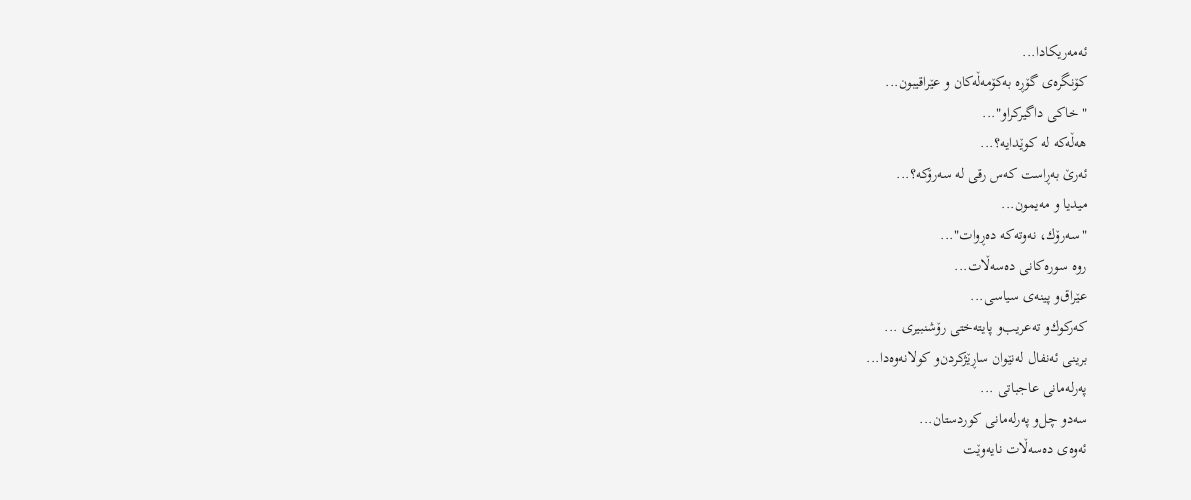ئەمه‌ریكادا...
كۆنگرەی گۆڕە بەكۆمەڵەكان و عێراقیبون...
"خاكی‌ داگیركراو"...
هەڵەكە لە كوێدایە؟...
ئه‌رێ‌ به‌ڕاست كه‌س رقی‌ له‌ سه‌رۆكه‌؟...
میدیا ‌و مه‌یمون...
"سه‌رۆك، نه‌وته‌كه‌ ده‌ڕوات"...
روه‌ سوره‌كانی ده‌سه‌ڵات...
عێراق‌و پینه‌ی‌ سیاسی‌...
كه‌ركوك‌و ته‌عریب‌و پایته‌ختی‌ رۆشنبیری‌ ...
برینی ئه‌نفال له‌نێوان ساڕێژكردن‌و كولانه‌وه‌دا...
په‌رله‌مانی‌ عاجباتی‌ ...
سه‌دو چل‌و په‌رله‌مانی كوردستان...
ئه‌وه‌ی ده‌سه‌ڵات نایه‌وێت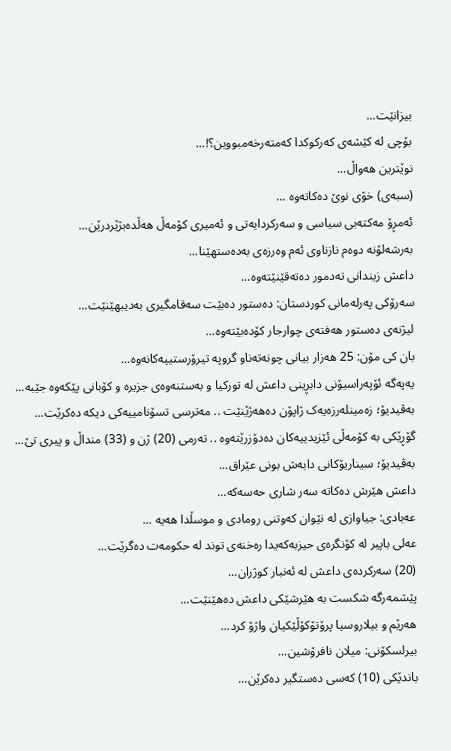بیزانێت...
بۆچی له‌ كێشه‌ی‌ كه‌ركوكدا كه‌مته‌رخه‌مبووین؟!...
نوێترین هه‌واڵ...
(سبەى) خۆى نوێ دەکاتەوە ...
ئه‌مڕۆ مه‌كته‌بی‌ سیاسی‌ و سه‌ركردایه‌تی‌ و ئه‌میری‌ كۆمه‌ڵ هەڵدەبژێردرێن...
به‌رشه‌لۆنه‌ دوه‌م نازناوی ئه‌م وه‌رزه‌ی به‌ده‌ستهێنا...
داعش زیندانی تەدمور دەتەقێنێتەوە...
سەرۆكی پەرلەمانی كوردستان: دەستور دەبێت سەقامگیری بەدیبهێنێت...
لیژنەی دەستور هەفتەی چوارجار كۆدەبێتەوە...
بان كی مۆن: 25 هەزار بیانی چونەتەناو گروپە تیرۆرستییەكانەوە...
یەپەگە ئۆپەراسیۆنی دابڕینی داعش لە تورکیا و بەستنەوەی جزیرە و کۆبانی پێکەوە جێبە...
بەڤیدیۆ؛ زەمینلەرزەیەک ژاپۆن دەهەژێنێت .. مەترسی تسۆنامییەکی دیکە دەکرێت...
گۆڕێکی بە کۆمەڵی ئێزیدییەکان دەدۆزرێتەوە .. تەرمی (20) ژن و (33) منداڵ و پیری تێ...
بەڤیدیۆ؛ سیناریۆکانی دابەش بونی عێراق...
داعش هێرش دەکاتە سەر شاری حەسەکە...
عه‌بادی: جیاوازی له‌ نێوان کەوتنی رومادی و موسڵدا هه‌یه‌ ...
عەلی باپیر لە کۆنگرەی حیزبەکەیدا رەخنەی توند لە حکومەت دەگرێت...
(20) سه‌ركرده‌ی داعش لە ئەنبار کوژران...
پێشمەرگە شكست بە هێرشێكی داعش دەهێنێت...
هەرێم و بیلاروسیا پرۆتۆکۆڵێکیان واژۆ کرد...
بیرلسكۆنی: میلان نافرۆشین...
باندێکی (10) کەسى دەستگیر دەکرێن...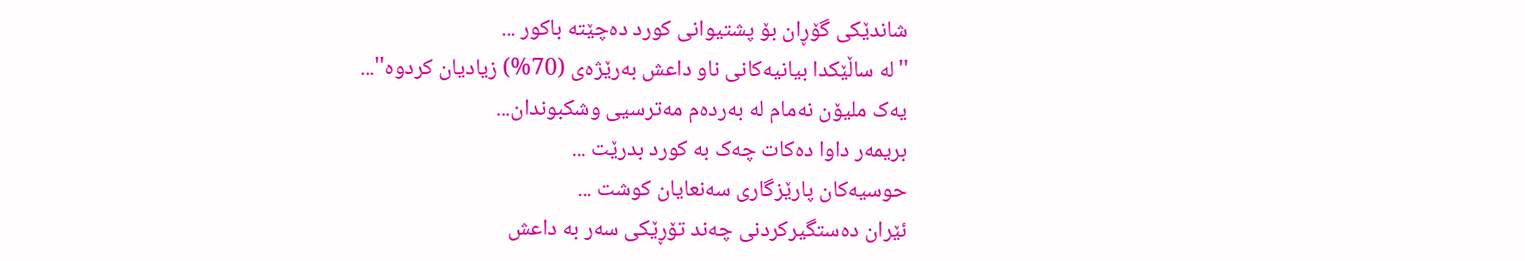شاندێکى گۆڕان بۆ پشتیوانی کورد دەچێتە باکور ...
''لە ساڵێکدا بیانیه‌كانی ناو داعش بەرێژەى (70%) زیادیان کردوە''...
یەک ملیۆن نەمام لە بەردەم مەترسیی وشکبوندان...
بریمه‌ر داوا دەکات چەک بە کورد بدرێت ...
حوسیەکان پارێزگارى سەنعایان کوشت ...
ئێران دەستگیرکردنى چه‌ند تۆڕێكی‌ سه‌ر به‌ داعش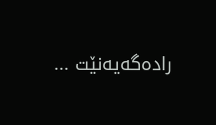رادەگەیەنێت ...